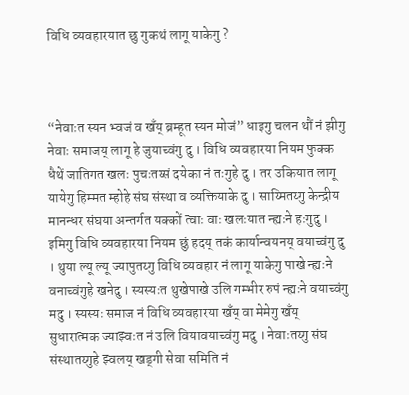विधि व्यवहारयात छु गुकथं लागू याकेगु ?



“नेवाःत स्यन भ्वजं व खँय् ब्रम्हूत स्यन मोजं” धाइगु चलन थौं नं झीगु नेवाः समाजय् लागू हे जुयाच्वंगु दु । विधि व्यवहारया नियम फुक्क धैथें जातिगत खलः पुचःतय्सं दयेका नं तःगुहे दु । तर उकियात लागू यायेगु हिम्मत म्होहे संघ संस्था व व्यक्तियाके दु । साय्मितय्गु केन्द्रीय मानन्धर संघया अन्तर्गत यक्कों त्वाः वाः खलःयात न्ह्यःने हःगुदु । इमिगु विधि व्यवहारया नियम छुं हदय् तकं कार्यान्वयनय् वयाच्वंगु दु । थुया ल्यू ल्यू ज्यापुतय्गु विधि व्यवहार नं लागू याकेगु पाखे न्ह्यःने वनाच्वंगुहे खनेदु । स्यस्यःत थुखेपाखे उलि गम्भीर रुपं न्ह्यःने वयाच्वंगु मदु । स्यस्यः समाज नं विधि व्यवहारया खँय् वा मेमेगु खँय् सुधारात्मक ज्याझ्वःत नं उलि वियावयाच्वंगु मदु । नेवाःतय्गु संघ संस्थातय्गुहे झ्वलय् खड्गी सेवा समिति नं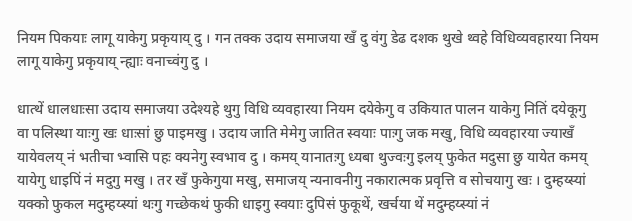नियम पिकयाः लागू याकेगु प्रकृयाय् दु । गन तक्क उदाय समाजया खँ दु वंगु डेढ दशक थुखे थ्वहे विधिव्यवहारया नियम लागू याकेगु प्रकृयाय् न्ह्याः वनाच्वंगु दु ।

धात्थें धालधाःसा उदाय समाजया उदेश्यहे थुगु विधि व्यवहारया नियम दयेकेगु व उकियात पालन याकेगु नितिं दयेकूगु वा पलिस्था याःगु खः धाःसां छु पाइमखु । उदाय जाति मेमेगु जातित स्वयाः पाःगु जक मखु, विधि व्यवहारया ज्याखँ यायेवलय् नं भतीचा भ्वासि पहः क्यनेगु स्वभाव दु । कमय् यानातःगु ध्यबा थुज्वःगु इलय् फुकेत मदुसा छु यायेत कमय् यायेगु धाइपिं नं मदुगु मखु । तर खँ फुकेगुया मखु, समाजय् न्यनावनीगु नकारात्मक प्रवृत्ति व सोचयागु खः । दुम्हय्स्यां यक्को फुकल मदुम्हय्स्यां थःगु गच्छेकथं फुकी धाइगु स्वयाः दुपिसं फुकूथें, खर्चया थें मदुम्हय्स्यां नं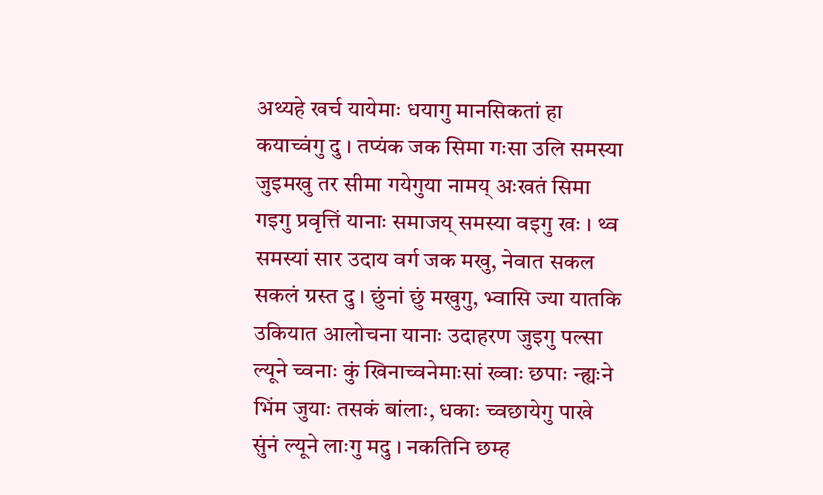अथ्यहे खर्च यायेमाः धयागु मानसिकतां हा कयाच्वंगु दु । तप्यंक जक सिमा गःसा उलि समस्या जुइमखु तर सीमा गयेगुया नामय् अःखतं सिमा गइगु प्रवृत्तिं यानाः समाजय् समस्या वइगु खः । थ्व समस्यां सार उदाय वर्ग जक मखु, नेवात सकल सकलं ग्रस्त दु । छुंनां छुं मखुगु, भ्वासि ज्या यातकि उकियात आलोचना यानाः उदाहरण जुइगु पल्सा ल्यूने च्वनाः कुं खिनाच्वनेमाःसां ख्वाः छपाः न्ह्यःने भिंम जुयाः तसकं बांलाः, धकाः च्वछायेगु पाखे सुंनं ल्यूने लाःगु मदु । नकतिनि छम्ह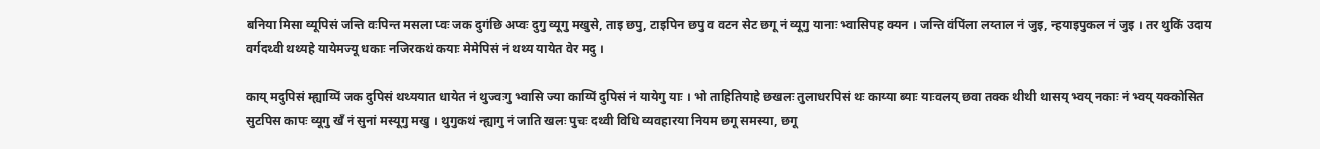बनिया मिसा व्यूपिसं जन्ति वःपिन्त मसला प्वः जक दुगंछि अप्वः दुगु व्यूगु मखुसे, ताइ छपु, टाइपिन छपु व वटन सेट छगू नं व्यूगु यानाः भ्वासिपह क्यन । जन्ति वंपिंला लय्ताल नं जुइ, न्हयाइपुकल नं जुइ । तर थुकिं उदाय वर्गदथ्वी थथ्यहे यायेमज्यू धकाः नजिरकथं कयाः मेमेपिसं नं थथ्य यायेत वेर मदु ।

काय् मदुपिसं म्ह्याय्पिं जक दुपिसं थथ्ययात धायेत नं थुज्वःगु भ्वासि ज्या काय्पिं दुपिसं नं यायेगु याः । भो ताहितियाहे छखलः तुलाधरपिसं थः काय्या ब्याः याःवलय् छवा तक्क थीथी थासय् भ्वय् नकाः नं भ्वय् यक्कोसित सुटपिस कापः व्यूगु खँ नं सुनां मस्यूगु मखु । थुगुकथं न्ह्यागु नं जाति खलः पुचः दथ्वी विधि व्यवहारया नियम छगू समस्या, छगू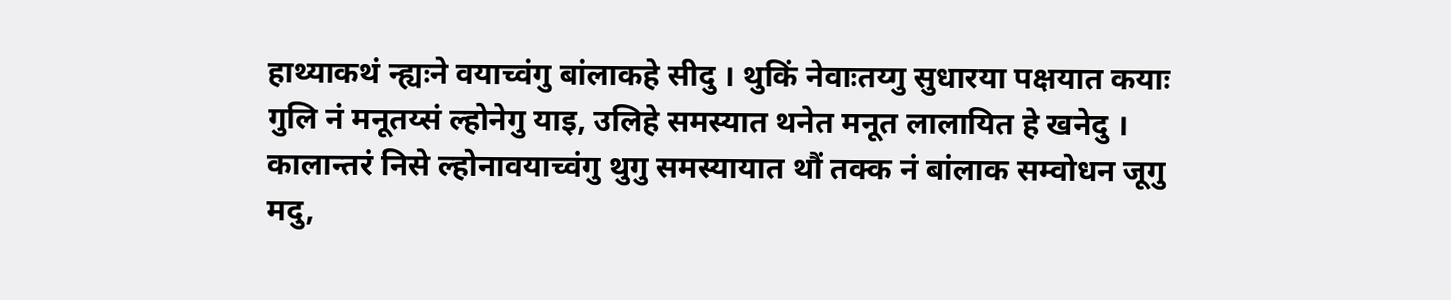हाथ्याकथं न्ह्यःने वयाच्वंगु बांलाकहे सीदु । थुकिं नेवाःतय्गु सुधारया पक्षयात कयाः गुलि नं मनूतय्सं ल्होनेगु याइ, उलिहे समस्यात थनेत मनूत लालायित हे खनेदु । कालान्तरं निसे ल्होनावयाच्वंगु थुगु समस्यायात थौं तक्क नं बांलाक सम्वोधन जूगु मदु,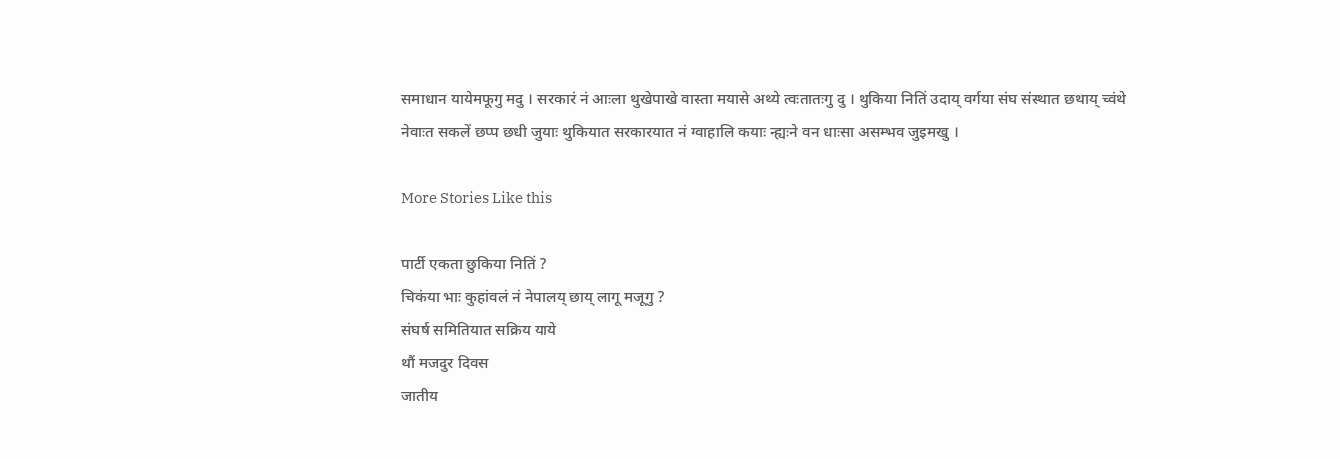समाधान यायेमफूगु मदु । सरकारं नं आःला थुखेपाखे वास्ता मयासे अथ्ये त्वःतातःगु दु । थुकिया नितिं उदाय् वर्गया संघ संस्थात छथाय् च्वंथे नेवाःत सकलें छप्प छधी जुयाः थुकियात सरकारयात नं ग्वाहालि कयाः न्ह्यःने वन धाःसा असम्भव जुइमखु ।

More Stories Like this

पार्टी एकता छुकिया नितिं ?
चिकंया भाः कुहांवलं नं नेपालय् छाय् लागू मजूगु ?
संघर्ष समितियात सक्रिय याये
थौं मजदुर दिवस
जातीय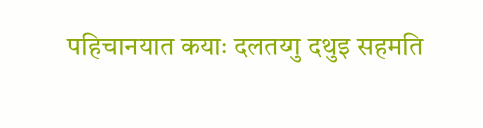पहिचानयात कयाः दलतय्गु दथुइ सहमति